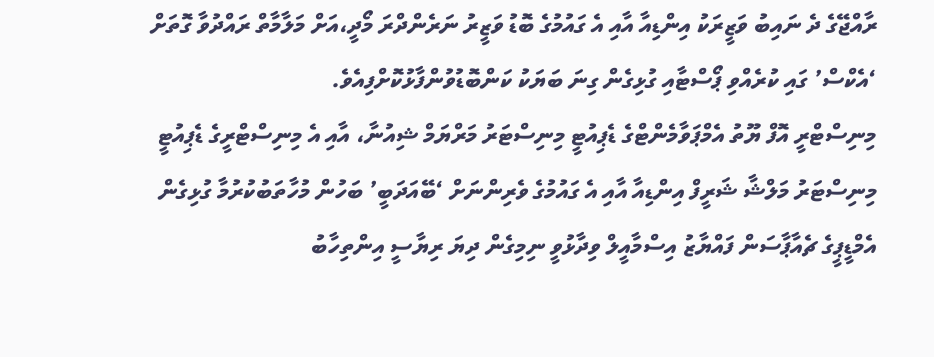ރާއްޖޭގެ ދެ ނައިބު ވަޒީރަކު އިންޑިއާ އާއި އެ ގައުމުގެ ބޮޑު ވަޒީރު ނަރެންދްރަ މޯދީ،އަށް މަލާމާތް ރައްދުވާ ގޮތަށް ‘އެކްސް’ ގައި ކުރެއްވި ޕޯސްޓާއި ގުޅިގެން ގިނަ ބަޔަކު ކަންބޮޑުވުންފާޅުކޮށްފިއެވެ.
މިނިސްޓްރީ އޮފް ޔޫތު އެމްޕަވާމެންޓްގެ ޑެޕިއުޓީ މިނިސްޓަރު މަރްޔަމް ޝިއުނާ، އާއި އެ މިނިސްޓްރީގެ ޑެޕިއުޓީ މިނިސްޓަރު މަލްޝާ ޝަރީފް އިންޑިއާ އާއި އެ ގައުމުގެ ވެރިންނަށް ‘ބޭއަދަބީ’ ބަހުން މުހާތަބުކުރުމާ ގުޅިގެން އެމްޑީޕީގެ ޗެއާޕާސަން ފައްޔާޒު އިސްމާއީލް ވިދާޅުވީ ނިމިގެން ދިޔަ ރިޔާސީ އިންތިހާބު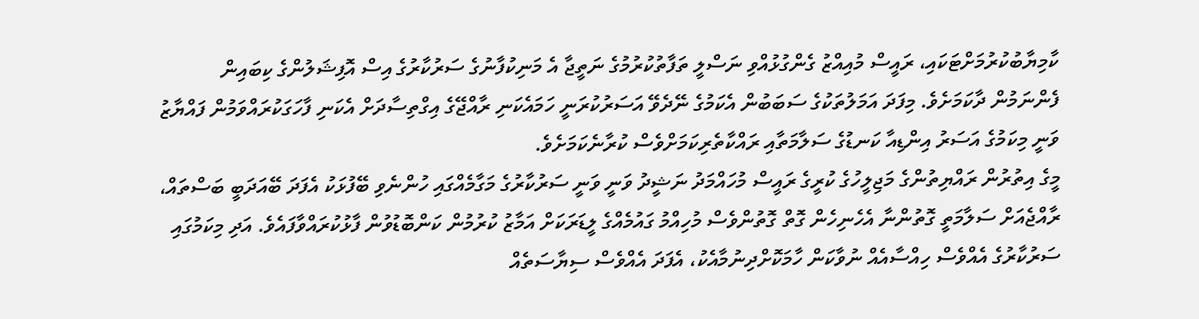ކާމިޔާބުކުރުމަށްޓަކައި، ރައީސް މުއިއްޒު ގެންގުޅުއްވި ނަސްލީ ތަފާތުކުރުމުގެ ނަތީޖާ އެ މަނިކުފާނުގެ ސަރުކާރުގެ އިސް އޮފިޝަލުންގެ ކިބައިން ފެންނަމުން ދާކަމަށެވެ. މިފަދަ އަމަލުތަކުގެ ސަބަބުން އެކަމުގެ ނޭދެވޭ އަސަރުކުރަނީ ހަމައެކަނި ރާއްޖޭގެ އިގްތިސާދަށް އެކަނި ފާހަގަކުރައްވަމުން ފައްޔާޒު ވަނީ މިކަމުގެ އަސަރު އިންޑިއާ ކަނޑުގެ ސަލާމަތާއި ރައްކާތެރިކަމަށްވެސް ކުރާނެކަމަށެވެ.
މީގެ އިތުރުން ރައްޔިތުންގެ މަޖިލީހުގެ ކުރީގެ ރައީސް މުހައްމަދު ނަޝީދު ވަނީ ވަނީ ސަރުކާރުގެ މަގާމެއްގައި ހުންނެވި ބޭފުޅަކު އެފަދަ ބޭއަދަބީ ބަސްތައް، ރާއްޖެއަށް ސަލާމަތީ ގޮތުންނާ އެހެނިހެން ގޮތް ގޮތުންވެސް މުހިއްމު ގައުމެއްގެ ލީޑަރަކަށް އަމާޒު ކުރުމުން ކަންބޮޑުވުން ފާޅުކުރައްވާފައެވެ. އަދި މިކަމުގައި ސަރުކާރުގެ އެއްވެސް ހިއްސާއެއް ނުވާކަން ހާމަކޮށްދިނުމާއެކު، އެފަދަ އެއްވެސް ސިޔާސަތެއް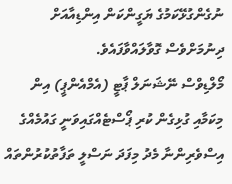ނުގެންގުޅޭކަމުގެ ޔަގީންކަން އިންޑިއާއަށް ދިނުމަށްވެސް ގޮވާލައްވާފައެވެ.
މޯލްޑިވްސް ނޭޝަނަލް ޕާޓީ (އެމްއެންޕީ) އިން މިކަމާއި ގުޅިގެން ކުރި ޕޯސްޓެއްގައިވަނީ ގައުމެއްގެ އިސްވެރިންނާ މެދު މިފަދަ ނަސްލީ ތަފާތުކުރުންތައް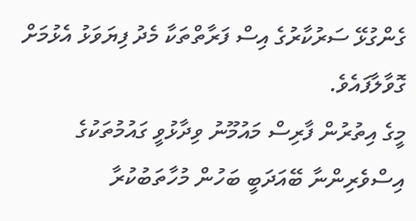ގެންގުޅޭ ސަރުކާރުގެ އިސް ފަރާތްތަކާ މެދު ފިޔަވަޅު އެޅުމަށް ގޮވާލާފައެވެ.
މީގެ އިތުރުން ފާރިސް މައުމޫނު ވިދާޅުވީ ގައުމުތަކުގެ އިސްވެރިންނާ ބޭއަދަބީ ބަހުން މުހާތަބުކުރާ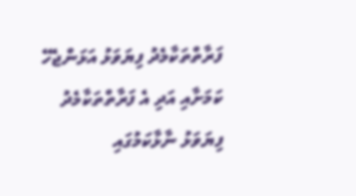ފަރާތްތަކާމެދު ފިޔަވަޅު އަޅަންޖެހޭ ކަމަށާއި އަދި އެ ފަރާތްތަކާމެދު ފިޔަވަޅު ނާޅާކަމުގައި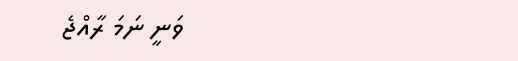ވަނީ ނަމަ ރާއްޖެ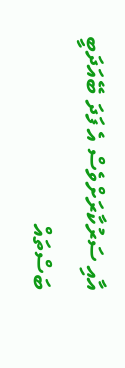އާއި ސަރުކާރަށްވެސް އެ ފަދަ ބޭއަދަބީ ބަސްތައް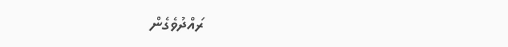ރައްދުވެގެން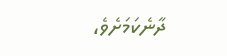ދާނެކަމަށެވެ،